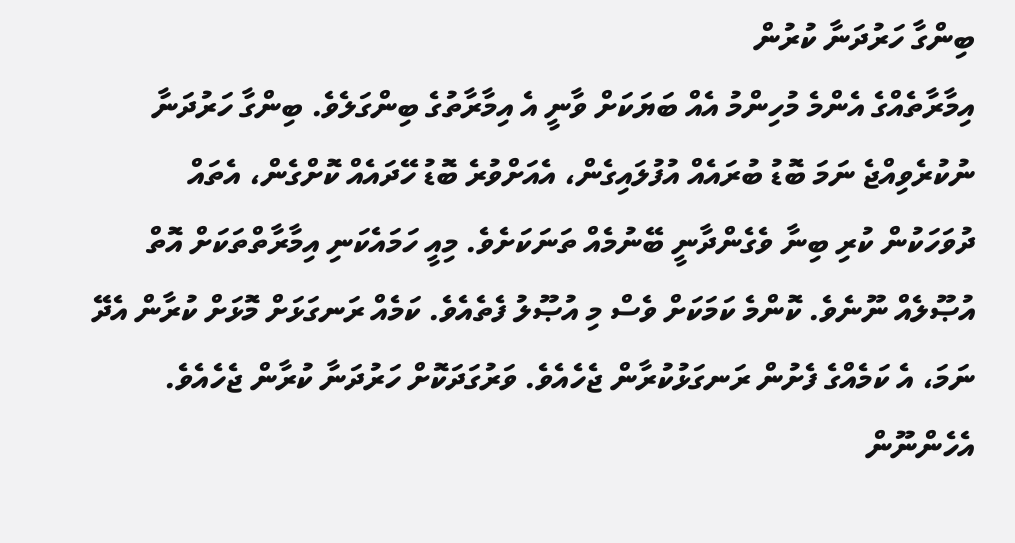ބިންގާ ހަރުދަނާ ކުރުން
އިމާރާތެއްގެ އެންމެ މުހިންމު އެއް ބަޔަކަށް ވާނީ އެ އިމާރާތުގެ ބިންގަލެވެ. ބިންގާ ހަރުދަނާ ނުކުރެވިއްޖެ ނަމަ ބޮޑު ބުރައެއް އުފުލައިގެން، އެއަށްވުރެ ބޮޑު ހޭދައެއް ކޮށްގެން، އެތައް ދުވަހަކުން ކުރި ބިނާ ވެގެންދާނީ ބޭނުމެއް ތަނަކަށެވެ. މިއީ ހަމައެކަނި އިމާރާތްތަކަށް އޮތް އުޞޫލެއް ނޫނެވެ. ކޮންމެ ކަމަކަށް ވެސް މި އުޞޫލު ފެތެއެވެ. ކަމެއް ރަނގަޅަށް މޮޅަށް ކުރާން އެދޭ ނަމަ، އެ ކަމެއްގެ ފެށުން ރަނގަޅުކުރާން ޖެހެއެވެ. ވަރުގަދަކޮށް ހަރުދަނާ ކުރާން ޖެހެއެވެ. އެހެންނޫން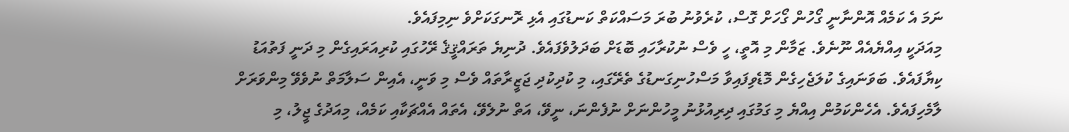ނަމަ އެ ކަމެއް އޮންނާނީ ގޯހުން ގޯހަށް ގޮސް، ކުރެވުނު ބުރަ މަސައްކަތް ކަނޑުގައި އެޅި ރޮނގަކަށްވެ ނިމިފައެވެ.
މިއަދަކީ އިއްޔެއެއް ނޫނެވެ. ޒަމާން މި އޮތީ، ހީ ވެސް ނުކުރާހައި ބޮޑަށް ބަދަލުވެފައެވެ. ދުނިޔެ ތަރައްޤީޤެ ރޭހުގައި ކުރިއަރައިގެން މި ދަނީ ފަތުއަޑު ކިޔާފައެވެ. ބަވަނައިގެ ކުލަޖެހިގެން މޮޑެވިފައިވާ މަސްހުނިގަނޑުގެ ތެރޭގައި، މި ކުދިކުދި ޖަޒީރާތައް ވެސް މި ވަނީ، އެއިން ސަލާމަތް ނުވެވޭ މިންވަރަށް ލާމެހިފައެވެ. އެހެންކަމުން އިއްޔެ މި ގަމުގައި ދިރިއުޅުނު މީހުންނަށް ނުފެންނަ، ނީވޭ، އަތް ނުލެވޭ، އެތައް އެއްޗަކާއި ކަމެއް، މިއަދުގެ ޖީލު، މި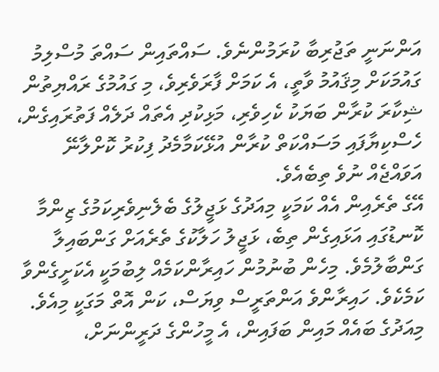އަންނަނީ ތަޖުރިބާ ކުރަމުންނެވެ. ސައްތައިން ސައްތަ މުސްލިމު ގައުމަކަށް މިޤައުމު ވާތީ، އެ ކަމަށް ފާރަވެރިވެ، މި ގައުމުގެ ރައްޔިތުން ޝިކާރަ ކުރާން ބަޔަކު ކެހިވެރި، މަޅިކުދި އެތައް ދަލެއް ފަތުރައިގެން، ހެސްކިޔާފައި މަސައްކަތް ކުރާން އުޅޭކަމާމެދު ފިކުރު ކޮށްލާނޭ އަވައްޖެއް ނުވެ ތިބެއެވެ.
އޭގެ ތެރެއިން އެއް ކަމަކީ މިއަދުގެ ޅަޖީލުގެ ބެލެނިވެރިކަމުގެ ޒިންމާ ކޮނޑުގައި އަޅައިގެން ތިބެ، ޅަޖީލު ހަލާކުގެ ތެރެއަށް ގަންބައިލާ ގަންބާލުމެވެ. މިހެން ބުނުމުން ހައިރާންކަމެއް ލިބުމަކީ އެކަށީގެންވާ ކަމެކެވެ. ހައިރާންވެ އަންތަރީސް ވިޔަސް، ކަން އޮތް މަގަކީ މިއެވެ. މިއަދުގެ ބައެއް މައިން ބަފައިން، އެ މީހުންގެ ދަރީންނަށް،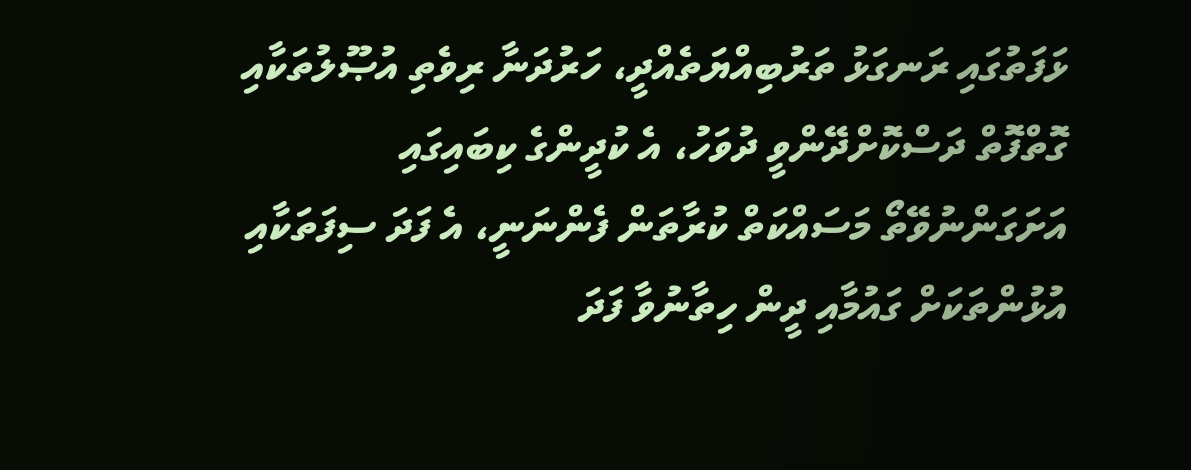ޅަފަތުގައި ރަނގަޅު ތަރުބިއްޔަތެއްދީ، ހަރުދަނާ ރިވެތި އުޞޫލުތަކާއި ގޮތްފޮތް ދަސްކޮށްދޭންވީ ދުވަހު، އެ ކުދީންގެ ކިބައިގައި އަށަގަންނުވޭތޯ މަސައްކަތް ކުރާތަން ފެންނަނީ، އެ ފަދަ ސިފަތަކާއި އުޅުންތަކަށް ގައުމާއި ދީން ހިތާނުވާ ފަދަ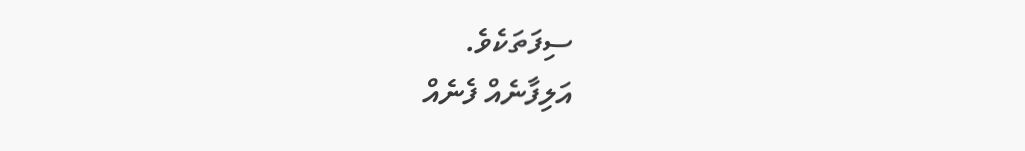ސިފަތަކެވެ.
އަލިފާނެއް ފެނެއް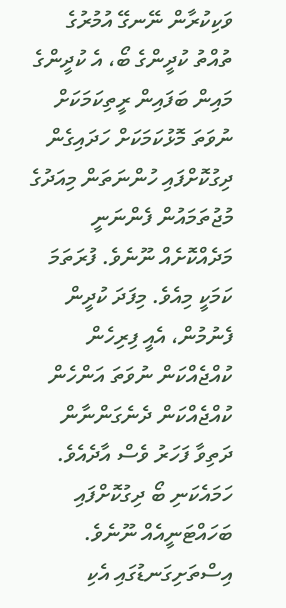ވަކިކުރާން ނޭނގޭ އުމުރުގެ ތުއްތު ކުދީންގެ ބޯ، އެ ކުދީންގެ މައިން ބަފައިން ރީތިކަމަކަށް ނުވަތަ މޮޅުކަމަކަށް ހަދައިގެން ދިގުކޮށްފައި ހުންނަތަން މިއަދުގެ މުޖުތަމައުން ފެންނަނީ މަދެއްކޮށެއް ނޫނެވެ. ފުރަތަމަ ކަމަކީ މިއެވެ. މިފަދަ ކުދީން ފެނުމުން، އެއީ ފިރިހެން ކުއްޖެއްކަން ނުވަތަ އަންހެން ކުއްޖެއްކަން ދެނެގަންނާން ދަތިވާ ފަހަރު ވެސް އާދެއެވެ. ހަމައެކަނި ބޯ ދިގުކޮށްފައި ބަހައްޓަނީއެއް ނޫނެވެ. އިސްތަށިގަނޑުގައި އެކި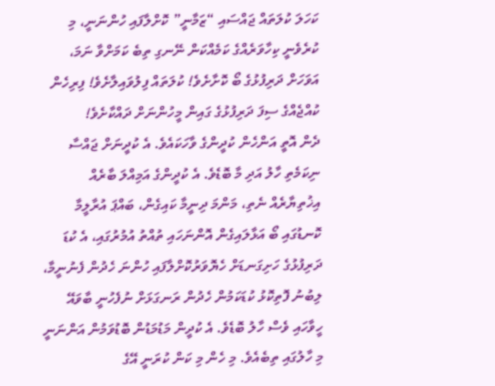ކަހަލަ ކުލަތައް ޖައްސައި “ޒަމާނީ” ކޮށްލާފައި ހުންނަނީ، މި ކުރެވެނީ ކިހާވަރެއްގެ ކަމެއްކަން ނޭނގި ތިބެ ކަމަށްވާ ނަމަ، އަވަހަށް ދަރިފުޅުގެ ބޯ ކޮށާށެވެ! ކުލަތައް ފިލުވައިލާށެވެ! ފިރިހެން ކުއްޖެއްގެ ސިފަ ދަރިފުޅުގެ ގައިން މީހުންނަށް ދައްކާށެވެ!
ދެން އޮތީ އަންހެން ކުދީންގެ ވާހަކައެވެ. އެ ކުދީނަށް ޖައްސާ ނިކަމެތި ހާލު އަދި މާ ބޮޑެވެ. އެ ކުދީންގެ އަމިއްލަ ބާރެއް އިޚުތިޔާރެއް ނެތި، މަންމަ ދިނީމާ ކައިގެން، ބައްޕަ އުރާލީމާ ކޮނޑުގައި ބޯ އަޅާލައިގެން އޮންނަހައި ތުއްތު އުމުރުގައި، އެ ކުޑަ ދަރިފުޅުގެ ހަށިގަނޑަށް ހެޔޮވަރުކޮށްލާފައި ހުންނަ ހެދުން ފެނުނީމާ، ލިބުނު ފޮތިކޮޅު ކުޑަކަމުން ހެދުން ރަނގަޅަށް ނުފެހުނީ ބާވައޭ ހީވާހައި ވެސް ހާލު ބޮޑެވެ. އެ ކުދީން މަޑުމަޑުން ބޮޑުވަމުން އަންނަނީ މި ހާލުގައި ތިބެއެވެ. މި ހެން މި ކަން ކުރަނީ އޭގެ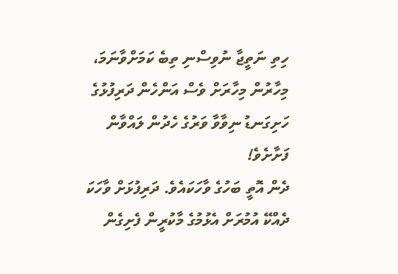ހިތި ނަތީޖާ ނުވިސްނި ތިބެ ކަމަށްވާނަމަ، މިހާރުން މިހާރަށް ވެސް އަންހެން ދަރިފުޅުގެ ހަށިގަނޑު ނިވާވާ ވަރުގެ ހެދުން ލައްވާން ފަށާށެވެ!
ދެން އޮތީ ބަހުގެ ވާހަކައެވެ. ދަރިފުޅަށް ވާހަކަ ދެއްކޭ އުމުރަށް އެޅުމުގެ މާކުރީން ފެށިގެން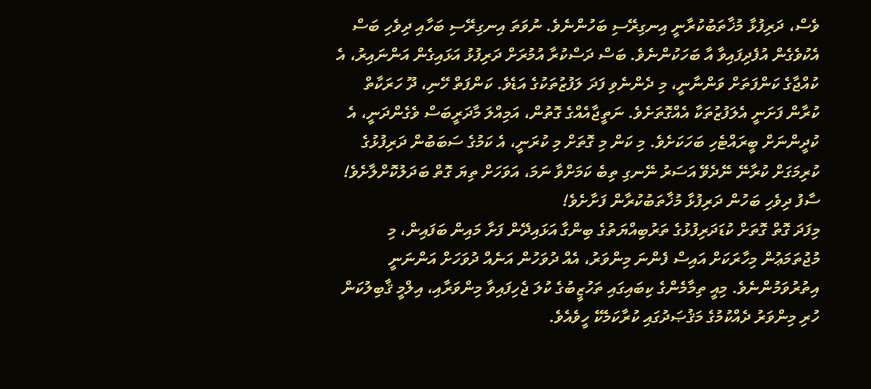ވެސް، ދަރިފުޅާ މުޚާތަބުކުރާނީ އިނގިރޭސި ބަހުންނެވެ. ނުވަތަ އިނގިރޭސި ބަހާއި ދިވެހި ބަސް އެކުވެގެން އުފެދިފައިވާ އާ ބަހަކުންނެވެ. ބަސް ދަސްކުރާ އުމުރަށް ދަރިފުޅު އަޅައިގެން އަންނައިރު، އެ ކުއްޖާގެ ކަންފަތަށް ވަންނާނީ، މި ދެންނެވި ފަދަ ލަފުޒުތަކުގެ އަޑެވެ. ކަންފަތް ހޭނި، ދޫ ހަރަކާތް ކުރާން ފަށަނީ އެލަފުޒުތަކާ އެއްގޮތަށެވެ. ނަތީޖާއެއްގެ ގޮތުން، އަމިއްލަ މާދަރީބަސް ވެގެންދަނީ، އެ ކުދީންނަށް ބީރައްޓެހި ބަހަކަށެވެ. މި ކަން މި ގޮތަށް މި ކުރަނީ، އެ ކަމުގެ ސަބަބުން ދަރިފުޅުގެ ކުރިމަގަށް ކުރާނޭ ނޭދެވޭ އަސަރު ނޭނގި ތިބެ ކަމަށްވާ ނަމަ، އަވަހަށް ތިޔަ ގޮތް ބަދަލުކޮށްލާށެވެ! ސާފު ދިވެހި ބަހުން ދަރިފުޅާ މުޚާތަބުކުރާން ފަށާށެވެ!
މިފަދަ ގޮތް ގޮތަށް ކުޑަދަރިފުޅުގެ ތަރުބިއްޔަތުގެ ބިންގާ އަޅައިދޭން ފަށާ މައިން ބަފައިން، މި މުޖުތަމަޢުން މިހާރަކަށް އައިސް ފެންނަ މިންވަރު، އެއް ދުވަހުން އަނެއް ދުވަހަށް އަންނަނީ އިތުރުވަމުންނެވެ. މިއީ ތިމާމެންގެ ކިބައިގައި ތަހުޒީބުގެ ކުލަ ޖެހިފައިވާ މިންވަރާއި، އިލްމީ ޤާބިލުކަން ހުރި މިންވަރު ދެއްކުމުގެ މަޤުޞަދުގައި ކުރާކަމެކޭ ހީވެއެވެ.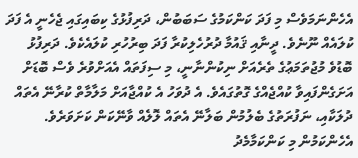އެހެންނަމަވެސް މި ފަދަ ކަންކަމުގެ ސަބަބުން، ދަރިފުޅުގެ ކިބައިގައި ޖެހެނީ އެ ފަދަ ކުލައެއް ނޫނެވެ. ދީނާއި ޤައުމާ ދުރުހެލިކުރާ ފަދަ ބިރުހުރި ކުލައެކެވެ. ދަރިފުޅު ބޮޑުވެ މުޖުތަމަޢުގެ ތެރެއަށް ނިކުންނާނީ، މި ސިފަތައް އެއަށްވުރެ ވެސް ބޮޑަށް އަށަގެންފައިވާ ކުއްޖެއްގެ ގޮތުގައެވެ. އެ ދުވަހު އެ ކުއްޖާއަށް މަލާމާތް ކުރާނޭ އެތައް ދުލަކާއި، ނަފުރަތުގެ ބެލުމުން ބަލާނޭ އެތައް ލޮލެއް ވާނޭކަން ކަށަވަރެވެ. އެހެންކަމުން މި ކަންކަމާމެދު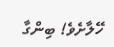ހޭލާށެވެ! ބިންގާ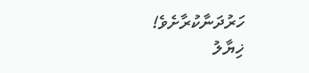ހަރުދަނާކުރާށެވެ!
ޚިޔާލު